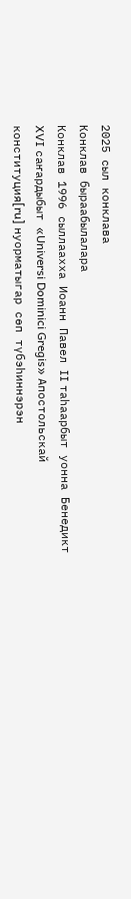2025 сыл конклава
Конклав быраабылалара
Конклав 1996 сыллаахха Иоанн Павел II таһаарбыт уонна Бенедикт XVI саҥардыбыт «Universi Dominici Gregis» Апостольскай конституция[ru] нуорматыгар сөп түбэһиннэрэн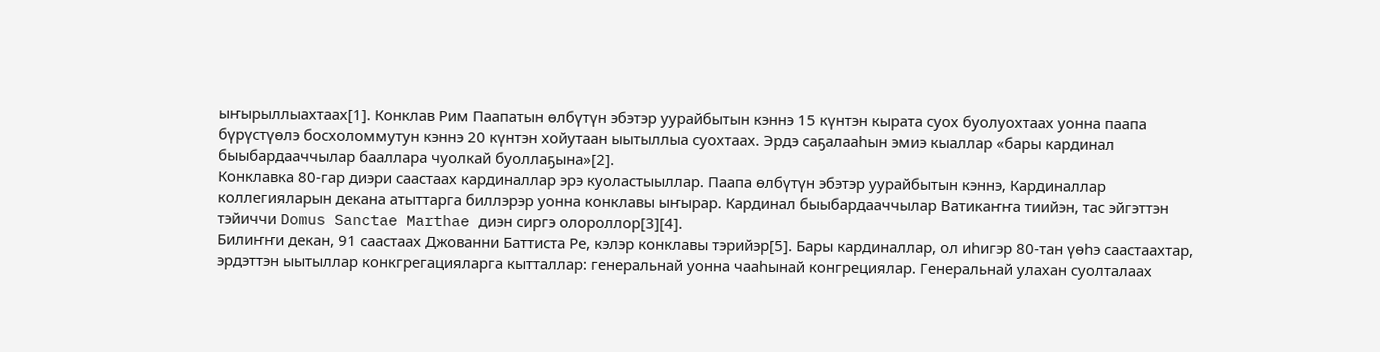ыҥырыллыахтаах[1]. Конклав Рим Паапатын өлбүтүн эбэтэр уурайбытын кэннэ 15 күнтэн кырата суох буолуохтаах уонна паапа бүрүстүөлэ босхоломмутун кэннэ 20 күнтэн хойутаан ыытыллыа суохтаах. Эрдэ саҕалааһын эмиэ кыаллар «бары кардинал быыбардааччылар бааллара чуолкай буоллаҕына»[2].
Конклавка 80-гар диэри саастаах кардиналлар эрэ куоластыыллар. Паапа өлбүтүн эбэтэр уурайбытын кэннэ, Кардиналлар коллегияларын декана атыттарга биллэрэр уонна конклавы ыҥырар. Кардинал быыбардааччылар Ватикаҥҥа тиийэн, тас эйгэттэн тэйиччи Domus Sanctae Marthae диэн сиргэ олороллор[3][4].
Билиҥҥи декан, 91 саастаах Джованни Баттиста Ре, кэлэр конклавы тэрийэр[5]. Бары кардиналлар, ол иһигэр 80-тан үөһэ саастаахтар, эрдэттэн ыытыллар конкгрегацияларга кытталлар: генеральнай уонна чааһынай конгрециялар. Генеральнай улахан суолталаах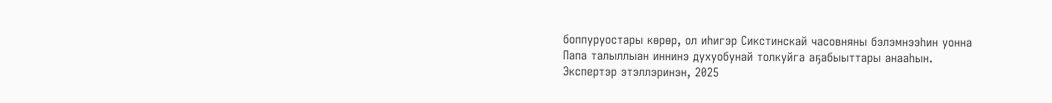боппуруостары көрөр, ол иһигэр Сикстинскай часовняны бэлэмнээһин уонна Папа талыллыан иннинэ духуобунай толкуйга аҕабыыттары анааһын.
Экспертэр этэллэринэн, 2025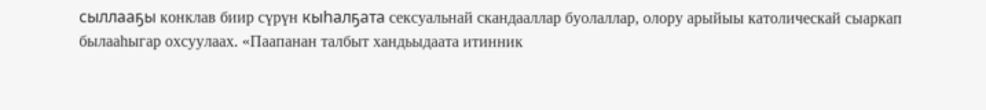сыллааҕы конклав биир сүрүн кыһалҕата сексуальнай скандааллар буолаллар, олору арыйыы католическай сыаркап былааһыгар охсуулаах. «Паапанан талбыт хандьыдаата итинник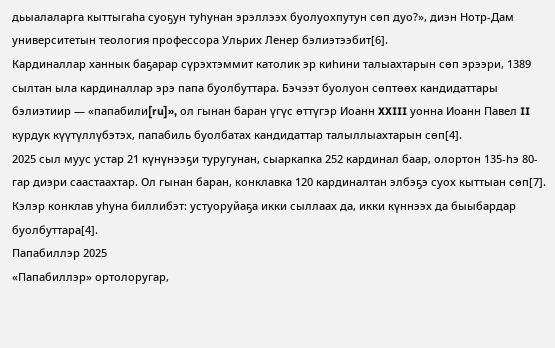дьыалаларга кыттыгаһа суоҕун туһунан эрэллээх буолуохпутун сөп дуо?», диэн Нотр-Дам университетын теология профессора Ульрих Ленер бэлиэтээбит[6].
Кардиналлар ханнык баҕарар сүрэхтэммит католик эр киһини талыахтарын сөп эрээри, 1389 сылтан ыла кардиналлар эрэ папа буолбуттара. Бэчээт буолуон сөптөөх кандидаттары бэлиэтиир — «папабили[ru]», ол гынан баран үгүс өттүгэр Иоанн XXIII уонна Иоанн Павел II курдук күүтүллүбэтэх, папабиль буолбатах кандидаттар талыллыахтарын сөп[4].
2025 сыл муус устар 21 күнүнээҕи туругунан, сыаркапка 252 кардинал баар, олортон 135-һэ 80-гар диэри саастаахтар. Ол гынан баран, конклавка 120 кардиналтан элбэҕэ суох кыттыан сөп[7]. Кэлэр конклав уһуна биллибэт: устуоруйаҕа икки сыллаах да, икки күннээх да быыбардар буолбуттара[4].
Папабиллэр 2025
«Папабиллэр» ортолоругар,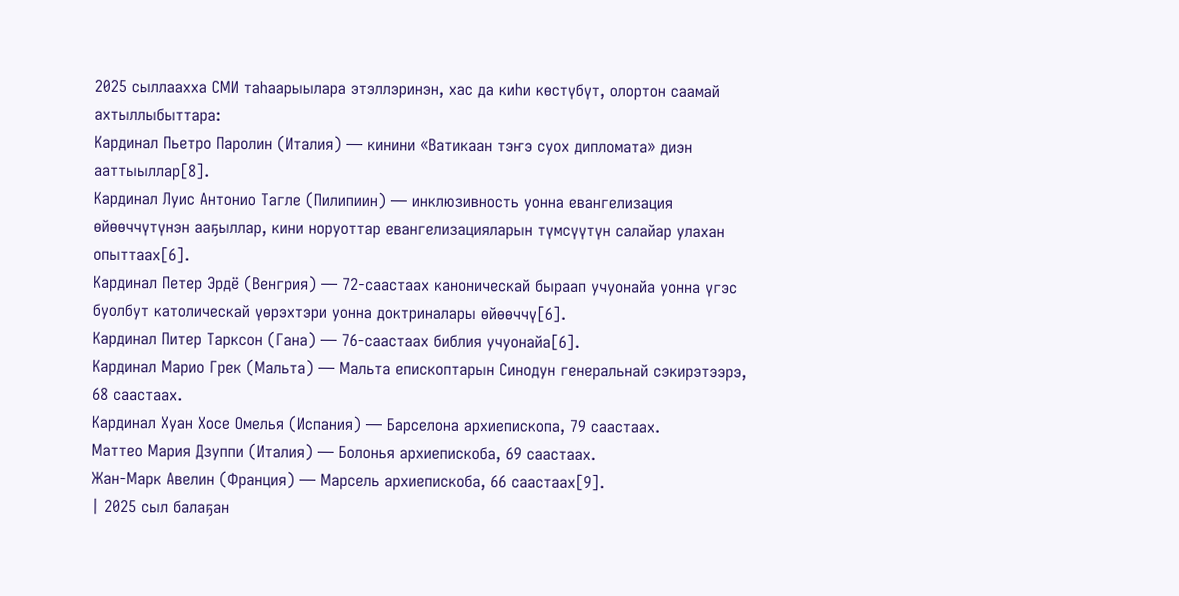2025 сыллаахха СМИ таһаарыылара этэллэринэн, хас да киһи көстүбүт, олортон саамай ахтыллыбыттара:
Кардинал Пьетро Паролин (Италия) — кинини «Ватикаан тэҥэ суох дипломата» диэн ааттыыллар[8].
Кардинал Луис Антонио Тагле (Пилипиин) — инклюзивность уонна евангелизация өйөөччүтүнэн ааҕыллар, кини норуоттар евангелизацияларын түмсүүтүн салайар улахан опыттаах[6].
Кардинал Петер Эрдё (Венгрия) — 72-саастаах каноническай быраап учуонайа уонна үгэс буолбут католическай үөрэхтэри уонна доктриналары өйөөччү[6].
Кардинал Питер Тарксон (Гана) — 76-саастаах библия учуонайа[6].
Кардинал Марио Грек (Мальта) — Мальта епископтарын Синодун генеральнай сэкирэтээрэ, 68 саастаах.
Кардинал Хуан Хосе Омелья (Испания) — Барселона архиепископа, 79 саастаах.
Маттео Мария Дзуппи (Италия) — Болонья архиепискоба, 69 саастаах.
Жан-Марк Авелин (Франция) — Марсель архиепискоба, 66 саастаах[9].
| 2025 сыл балаҕан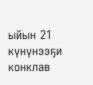ыйын 21 күнүнээҕи конклав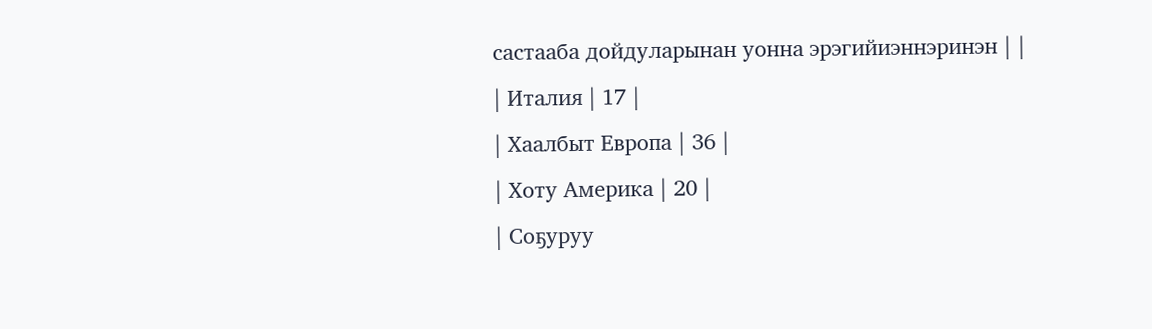састааба дойдуларынан уонна эрэгийиэннэринэн | |
| Италия | 17 |
| Хаалбыт Европа | 36 |
| Хоту Америка | 20 |
| Соҕуруу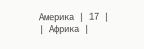Америка | 17 |
| Африка |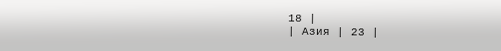18 |
| Азия | 23 |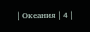| Океания | 4 |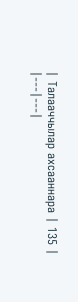| Талааччылар ахсааннара | 135 |
|---|---|